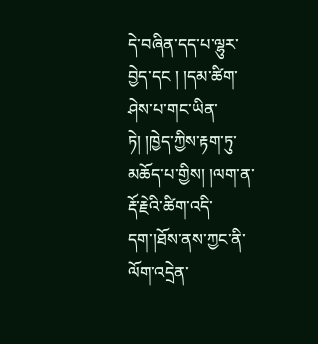དེ་བཞིན་དད་པ་ལྷུར་བྱེད་དང ། །དམ་ཚིག་ཤེས་པ་གང་ཡིན་ཏེ། །ཁྱེད་ཀྱིས་རྟག་ཏུ་མཆོད་པ་གྱིས། །ལག་ན་རྡོ་རྗེའི་ཚིག་འདི་དག་།ཐོས་ནས་ཀྱང་ནི་ལོག་འདྲེན་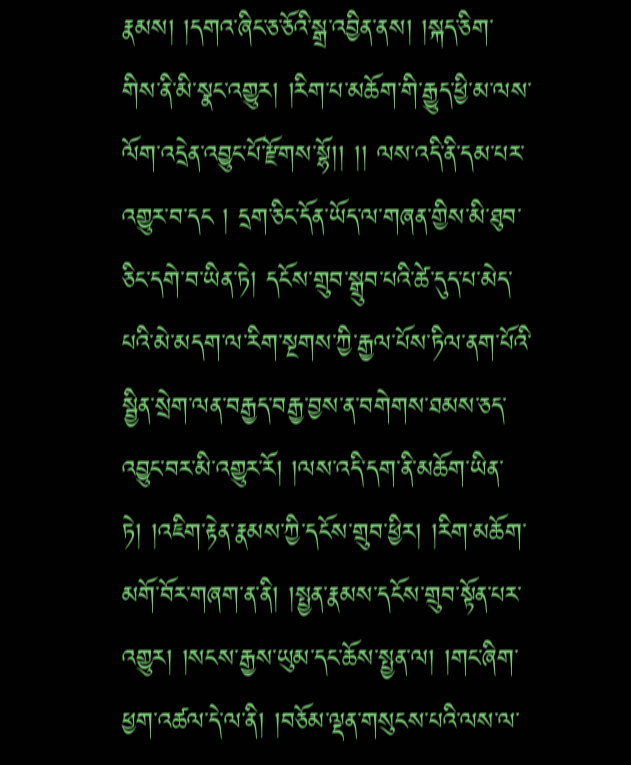རྣམས། །དགའ་ཞིང་ཅ་ཅོའི་སྒྲ་འབྱིན་ནས། །སྐད་ཅིག་གིས་ནི་མི་སྣང་འགྱུར། །རིག་པ་མཆོག་གི་རྒྱུད་ཕྱི་མ་ལས་ལོག་འདྲེན་འབྱུང་པོ་རྫོགས་སྷོ།། །། ལས་འདི་ནི་དམ་པར་འགྱུར་བ་དང ། དྲག་ཅིང་དོན་ཡོད་ལ་གཞན་གྱིས་མི་ཐུབ་ཅིང་དགེ་བ་ཡིན་ཏེ། དངོས་གྲུབ་སྒྲུབ་པའི་ཚེ་དུད་པ་མེད་པའི་མེ་མདག་ལ་རིག་སྔགས་ཀྱི་རྒྱལ་པོས་ཏིལ་ནག་པོའི་སྦྱིན་སྲེག་ལན་བརྒྱད་བརྒྱ་བྱས་ན་བགེགས་ཐམས་ཅད་འབྱུང་བར་མི་འགྱུར་རོ། །ལས་འདི་དག་ནི་མཆོག་ཡིན་ཏེ། །འཇིག་རྟེན་རྣམས་ཀྱི་དངོས་གྲུབ་ཕྱིར། །རིག་མཆོག་མགོ་བོར་གཞག་ན་ནི། །སྤྱན་རྣམས་དངོས་གྲུབ་སྟོན་པར་འགྱུར། །སངས་རྒྱས་ཡུམ་དང་ཆོས་སྤྱན་ལ། །གང་ཞིག་ཕྱག་འཚལ་དེ་ལ་ནི། །བཅོམ་ལྡན་གསུངས་པའི་ལས་ལ་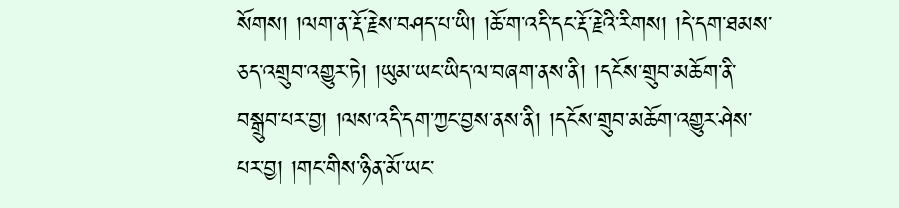སོགས། །ལག་ན་རྡོ་རྗེས་བཤད་པ་ཡི། །ཆོ་ག་འདི་དང་རྡོ་རྗེའི་རིགས། །དེ་དག་ཐམས་ཅད་འགྲུབ་འགྱུར་ཏེ། །ཡུམ་ཡང་ཡིད་ལ་བཞག་ནས་ནི། །དངོས་གྲུབ་མཆོག་ནི་བསྒྲུབ་པར་བྱ། །ལས་འདི་དག་ཀྱང་བྱས་ནས་ནི། །དངོས་གྲུབ་མཆོག་འགྱུར་ཤེས་པར་བྱ། །གང་གིས་ཉིན་མོ་ཡང་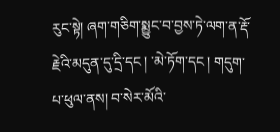རུང་སྟེ། ཞག་གཅིག་སྨྱུང་བ་བྱས་ཏེ་ལག་ན་རྡོ་རྗེའི་མདུན་དུ་དྲི་དང ། ་མེ་ཏོག་དང ། གདུག་པ་ཕུལ་ནས། བ་སེར་མོའི་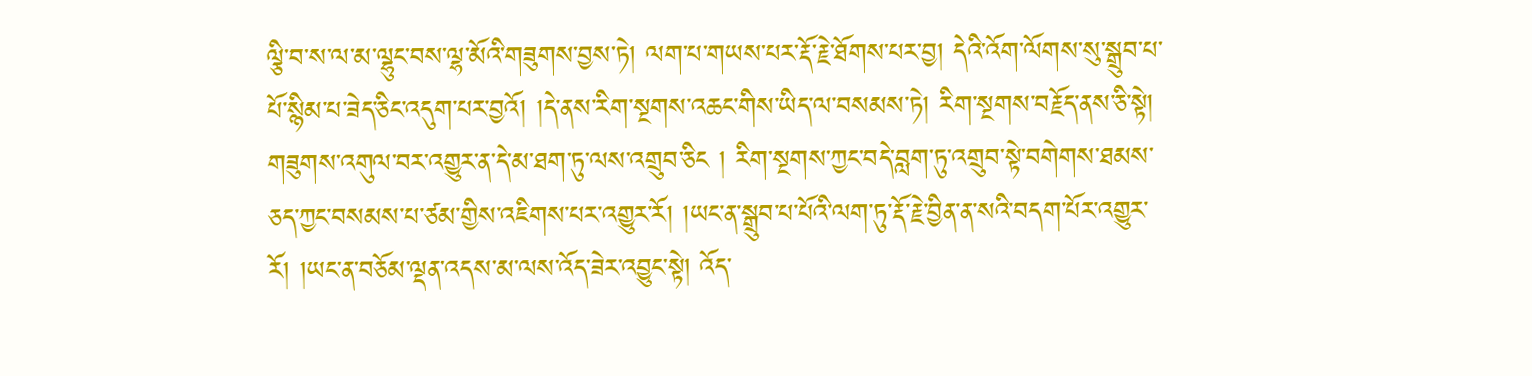ལྕི་བ་ས་ལ་མ་ལྷུང་བས་ལྷ་མོའི་གཟུགས་བྱས་ཏེ། ལག་པ་གཡས་པར་རྡོ་རྗེ་ཐོགས་པར་བྱ། དེའི་འོག་ལོགས་སུ་སྒྲུབ་པ་པོ་སྙིམ་པ་ཟེད་ཅིང་འདུག་པར་བྱའོ། །དེ་ནས་རིག་སྔགས་འཆང་གིས་ཡིད་ལ་བསམས་ཏེ། རིག་སྔགས་བརྗོད་ནས་ཅི་སྟེ། གཟུགས་འགུལ་བར་འགྱུར་ན་དེ་མ་ཐག་ཏུ་ལས་འགྲུབ་ཅིང ། རིག་སྔགས་ཀྱང་བདེ་བླག་ཏུ་འགྲུབ་སྟེ་བགེགས་ཐམས་ཅད་ཀྱང་བསམས་པ་ཙམ་གྱིས་འཇིགས་པར་འགྱུར་རོ། །ཡང་ན་སྒྲུབ་པ་པོའི་ལག་ཏུ་རྡོ་རྗེ་བྱིན་ན་སའི་བདག་པོར་འགྱུར་རོ། །ཡང་ན་བཅོམ་ལྡན་འདས་མ་ལས་འོད་ཟེར་འབྱུང་སྟེ། འོད་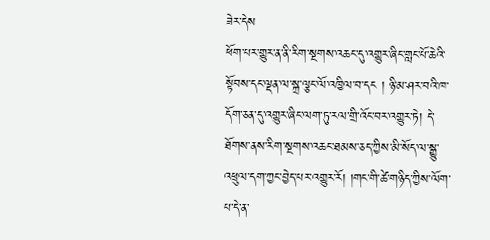ཟེར་དེས
ཕོག་པར་གྱུར་ན་ནི་རིག་སྔགས་འཆང་དུ་འགྱུར་ཞིང་གླང་པོ་ཆེའི་སྟོབས་དང་ལྡན་ལ་སྐྲ་ལྕང་ལོ་འཁྱིལ་བ་དང ། ཉི་མ་ཤར་བའི་ཁ་དོག་ཅན་དུ་འགྱུར་ཞིང་ལག་ཏུ་རལ་གྲི་འོང་བར་འགྱུར་ཏེ། དེ་ཐོགས་ནས་རིག་སྔགས་འཆང་ཐམས་ཅད་ཀྱིས་མི་སོད་ལ་སྒྱུ་འཕྲུལ་དག་ཀྱང་བྱེད་པར་འགྱུར་རོ། །གང་གི་ཚེ་གཉིད་ཀྱིས་ལོག་པ་དེ་ན་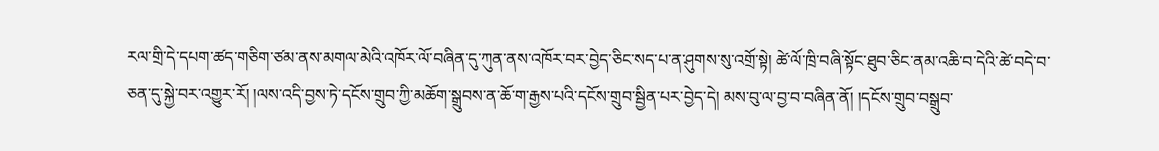རལ་གྲི་དེ་དཔག་ཚད་གཅིག་ཙམ་ནས་མགལ་མེའི་འཁོར་ལོ་བཞིན་དུ་ཀུན་ནས་འཁོར་བར་བྱེད་ཅིང་སད་པ་ན་ཤུགས་སུ་འགྲོ་སྟེ། ཚེ་ལོ་ཁྲི་བཞི་སྟོང་ཐུབ་ཅིང་ནམ་འཆི་བ་དེའི་ཚེ་བདེ་བ་ཅན་དུ་སྐྱེ་བར་འགྱུར་རོ། །ལས་འདི་བྱས་ཏེ་དངོས་གྲུབ་ཀྱི་མཆོག་སྒྲུབས་ན་ཆོ་ག་རྒྱས་པའི་དངོས་གྲུབ་སྦྱིན་པར་བྱེད་དེ། མས་བུ་ལ་བྱ་བ་བཞིན་ནོ། །དངོས་གྲུབ་བསྒྲུབ་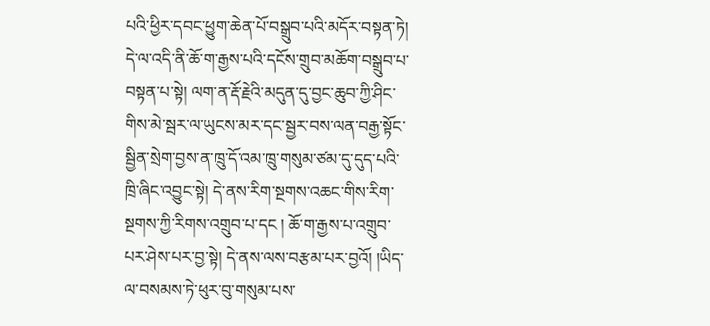པའི་ཕྱིར་དབང་ཕྱུག་ཆེན་པོ་བསྒྲུབ་པའི་མདོར་བསྟན་ཏེ། དེ་ལ་འདི་ནི་ཆོ་ག་རྒྱས་པའི་དངོས་གྲུབ་མཆོག་བསྒྲུབ་པ་བསྟན་པ་སྟེ། ལག་ན་རྡོ་རྗེའི་མདུན་དུ་བྱང་ཆུབ་ཀྱི་ཤིང་གིས་མེ་སྦར་ལ་ཡུངས་མར་དང་སྦྱར་བས་ལན་བརྒྱ་སྟོང་སྦྱིན་སྲེག་བྱས་ན་ཁྲུ་དོ་འམ་ཁྲུ་གསུམ་ཙམ་དུ་དུད་པའི་ཁྲི་ཞིང་འབྱུང་སྟེ། དེ་ནས་རིག་སྔགས་འཆང་གིས་རིག་སྔགས་ཀྱི་རིགས་འགྲུབ་པ་དང ། ཆོ་ག་རྒྱས་པ་འགྲུབ་པར་ཤེས་པར་བྱ་སྟེ། དེ་ནས་ལས་བརྩམ་པར་བྱའོ། །ཡིད་ལ་བསམས་ཏེ་ཕུར་བུ་གསུམ་པས་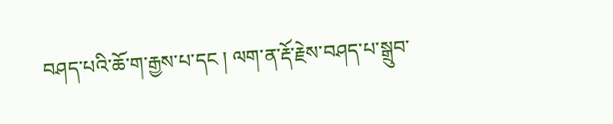བཤད་པའི་ཆོ་ག་རྒྱས་པ་དང ། ལག་ན་རྡོ་རྗེས་བཤད་པ་སྒྲུབ་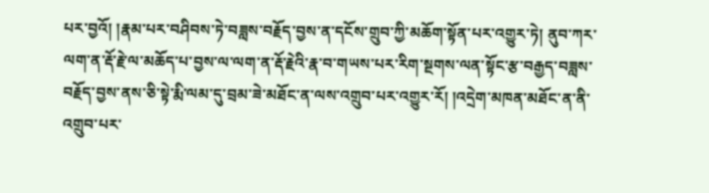པར་བྱའོ། །རྣམ་པར་བཤིབས་ཏེ་བཟླས་བརྗོད་བྱས་ན་དངོས་གྲུབ་ཀྱི་མཆོག་སྟོན་པར་འགྱུར་ཏེ། ནུབ་ཀར་ལག་ན་རྡོ་རྗེ་ལ་མཆོད་པ་བྱས་ལ་ལག་ན་རྡོ་རྗེའི་རྣ་བ་གཡས་པར་རིག་སྔགས་ལན་སྟོང་རྩ་བརྒྱད་བཟླས་བརྗོད་བྱས་ནས་ཅི་སྟེ་རྨི་ལམ་དུ་བྲམ་ཟེ་མཐོང་ན་ལས་འགྲུབ་པར་འགྱུར་རོ། །འདྲེག་མཁན་མཐོང་ན་ནི་འགྲུབ་པར་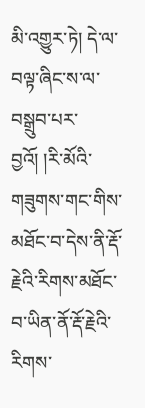མི་འགྱུར་ཏེ། དེ་ལ་བལྟ་ཞིང་ས་ལ་བསྒྲུབ་པར་བྱའོ། །རི་མོའི་གཟུགས་གང་གིས་མཐོང་བ་དེས་ནི་རྡོ་རྗེའི་རིགས་མཐོང་བ་ཡིན་ནོ་རྡོ་རྗེའི་རིགས་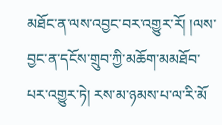མཐོང་ན་ལས་འབྱང་བར་འགྱུར་རོ། །ལས་བྱང་ན་དངོས་གྲུབ་ཀྱི་མཆོག་མམཐོབ་པར་འགྱུར་ཏེ། རས་མ་ཉམས་པ་ལ་རི་མོ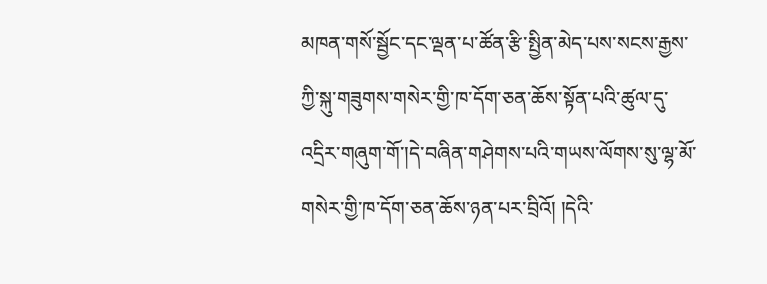མཁན་གསོ་སྦྱོང་དང་ལྡན་པ་ཚོན་རྩི་སྤྱིན་མེད་པས་སངས་རྒྱས་ཀྱི་སྐུ་གཟུགས་གསེར་གྱི་ཁ་དོག་ཅན་ཆོས་སྟོན་པའི་ཚུལ་དུ་འདྲིར་གཞུག་གོ་།དེ་བཞིན་གཤེགས་པའི་གཡས་ལོགས་སུ་ལྷ་མོ་གསེར་གྱི་ཁ་དོག་ཅན་ཆོས་ཉན་པར་བྲིའོ། །དེའི་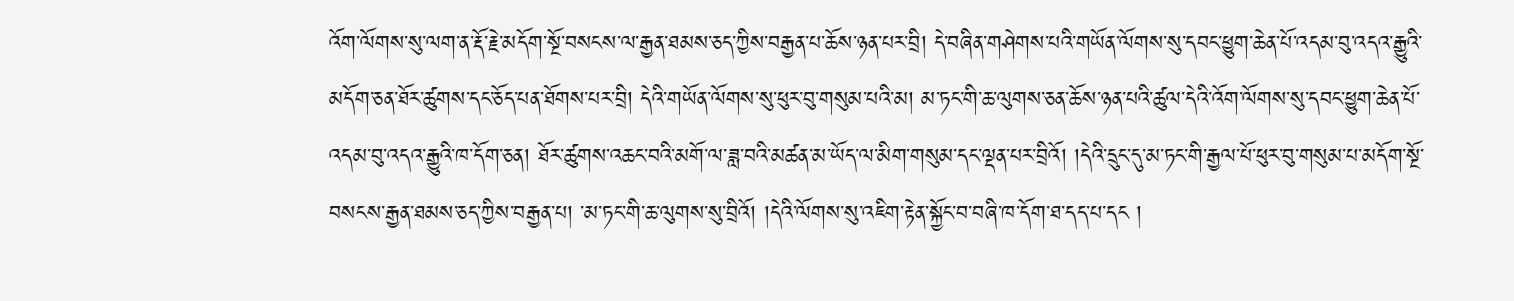འོག་ལོགས་སུ་ལག་ན་རྡོ་རྗེ་མདོག་སྔོ་བསངས་ལ་རྒྱན་ཐམས་ཅད་ཀྱིས་བརྒྱན་པ་ཆོས་ཉན་པར་བྲི། དེ་བཞིན་གཤེགས་པའི་གཡོན་ལོགས་སུ་དབང་ཕྱུག་ཆེན་པོ་འདམ་བུ་འདའ་རྒྱུའི་མདོག་ཅན་ཐོར་ཚུགས་དང་ཅོད་པན་ཐོགས་པར་བྲི། དེའི་གཡོན་ལོགས་སུ་ཕུར་བུ་གསུམ་པའི་མ། མ་ཏང་གི་ཆ་ལུགས་ཅན་ཆོས་ཉན་པའི་ཚུལ་དེའི་འོག་ལོགས་སུ་དབང་ཕྱུག་ཆེན་པོ་འདམ་བུ་འདའ་རྒྱུའི་ཁ་དོག་ཅན། ཐོར་ཚུགས་འཆང་བའི་མགོ་ལ་ཟླ་བའི་མཚན་མ་ཡོད་ལ་མིག་གསུམ་དང་ལྡན་པར་བྲིའོ། །དེའི་དྲུང་དུ་མ་ཏང་གི་རྒྱལ་པོ་ཕུར་བུ་གསུམ་པ་མདོག་སྔོ་བསངས་རྒྱན་ཐམས་ཅད་ཀྱིས་བརྒྱན་པ། ་མ་ཏང་གི་ཆ་ལུགས་སུ་བྲིའོ། །དེའི་ལོགས་སུ་འཇིག་རྟེན་སྐྱོང་བ་བཞི་ཁ་དོག་ཐ་དད་པ་དང །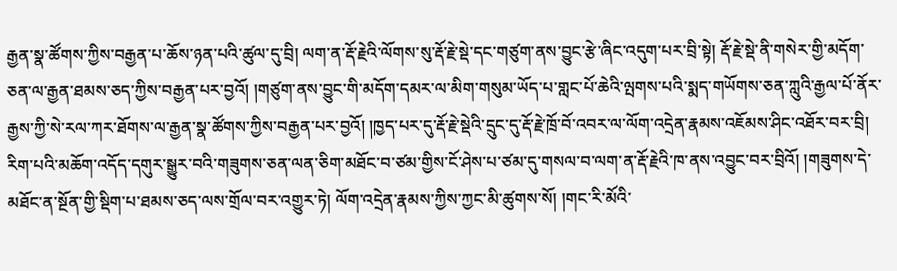རྒྱན་སྣ་ཚོགས་ཀྱིས་བརྒྱན་པ་ཆོས་ཉན་པའི་ཚུལ་དུ་བྲི། ལག་ན་རྡོ་རྗེའི་ལོགས་སུ་རྡོ་རྗེ་སྡེ་དང་གཙུག་ནས་བྱུང་རྩེ་ཞིང་འདུག་པར་བྲི་སྟེ། རྡོ་རྗེ་སྡེ་ནི་གསེར་གྱི་མདོག་ཅན་ལ་རྒྱན་ཐམས་ཅད་ཀྱིས་བརྒྱན་པར་བྱའོ། །གཙུག་ནས་བྱུང་གི་མདོག་དམར་ལ་མིག་གསུམ་ཡོད་པ་གླང་པོ་ཆེའི་ལྤགས་པའི་སྨད་གཡོགས་ཅན་ཀླུའི་རྒྱལ་པོ་ནོར་རྒྱས་ཀྱི་སེ་རལ་ཀར་ཐོགས་ལ་རྒྱན་སྣ་ཚོགས་ཀྱིས་བརྒྱན་པར་བྱའོ། །ཁྱད་པར་དུ་རྡོ་རྗེ་སྡེའི་དྲུང་དུ་རྡོ་རྗེ་ཁྲོ་བོ་འབར་ལ་ལོག་འདྲེན་རྣམས་འཇོམས་ཤིང་འཐོར་བར་བྲི། རིག་པའི་མཆོག་འདོད་དགུར་སྒྱུར་བའི་གཟུགས་ཅན་ལན་ཅིག་མཐོང་བ་ཙམ་གྱིས་ངོ་ཤེས་པ་ཙམ་དུ་གསལ་བ་ལག་ན་རྡོ་རྗེའི་ཁ་ནས་འབྱུང་བར་བྲིའོ། །གཟུགས་དེ་མཐོང་ན་སྔོན་གྱི་སྡིག་པ་ཐམས་ཅད་ལས་གྲོལ་བར་འགྱུར་ཏེ། ལོག་འདྲེན་རྣམས་ཀྱིས་ཀྱང་མི་ཚུགས་སོ། །གང་རི་མོའི་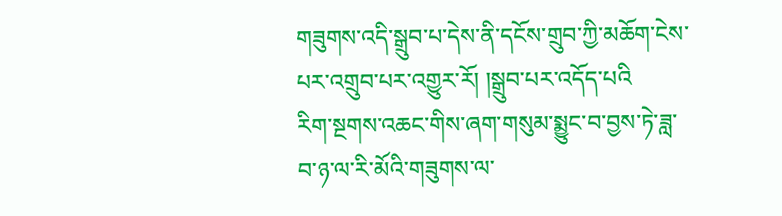གཟུགས་འདི་སྒྲུབ་པ་དེས་ནི་དངོས་གྲུབ་ཀྱི་མཆོག་ངེས་པར་འགྲུབ་པར་འགྱུར་རོ། །སྒྲུབ་པར་འདོད་པའི
རིག་སྔགས་འཆང་གིས་ཞག་གསུམ་སྨྱུང་བ་བྱས་ཏེ་ཟླ་བ་ཉ་ལ་རི་མོའི་གཟུགས་ལ་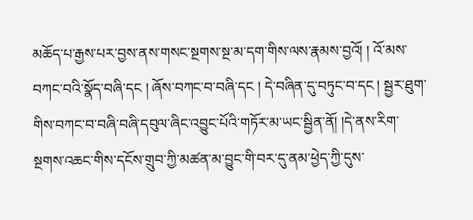མཆོད་པ་རྒྱས་པར་བྱས་ནས་གསང་སྔགས་སྔ་མ་དག་གིས་ལས་རྣམས་བྱའོ། ། འོ་མས་བཀང་བའི་སྣོད་བཞི་དང ། ཞོས་བཀང་བ་བཞི་དང ། དེ་བཞིན་དུ་བཏུང་བ་དང ། སྦྱར་ཐུག་གིས་བཀང་བ་བཞི་བཞི་དབུལ་ཞིང་འབྱུང་པོའི་གཏོར་མ་ཡང་སྦྱིན་ནོ། །དེ་ནས་རིག་སྔགས་འཆང་གིས་དངོས་གྲུབ་ཀྱི་མཚན་མ་བྱུང་གི་བར་དུ་ནམ་ཕྱེད་ཀྱི་དུས་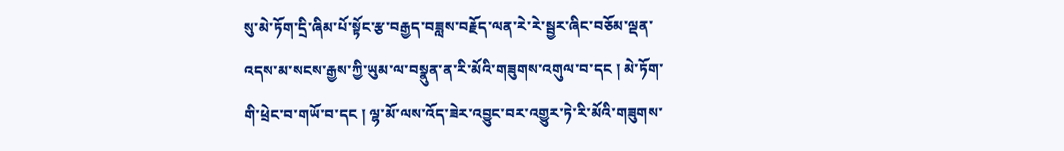སུ་མེ་ཏོག་དྲི་ཞིམ་པོ་སྟོང་རྩ་བརྒྱད་བཟླས་བརྗོད་ལན་རེ་རེ་སྦྱར་ཞིང་བཅོམ་ལྡན་འདས་མ་སངས་རྒྱས་ཀྱི་ཡུམ་ལ་བསྣུན་ན་རི་མོའི་གཟུགས་འགུལ་བ་དང ། མེ་ཏོག་གི་ཕྲེང་བ་གཡོ་བ་དང ། ལྷ་མོ་ལས་འོད་ཟེར་འབྱུང་བར་འགྱུར་ཏེ་རི་མོའི་གཟུགས་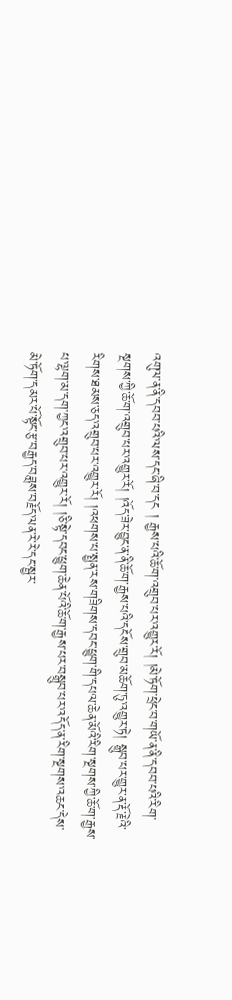འགུལ་ན་ནི་དབབ་པའི་ལས་དང་ཞི་བ་དང ། རྒྱས་པའི་ཆོ་ག་འགྲུབ་པར་འགྱུར་རོ། །མེ་ཏོག་ཕྲེང་བ་གཡོ་ན་ནི་དབབ་པའི་རིག་སྔགས་ཀྱི་ཆོ་ག་འགྲུབ་པར་འགྱུར་རོ། །འོད་ཟེར་བྱུང་ན་ནི་ཆོ་ག་རྒྱས་པའི་དངོས་གྲུབ་མཆོག་ཏུ་འགྱུར་ཏེ། སྒྲུབ་པར་གྱུར་ན་རྡོ་རྗེའི་རིགས་ཐམས་ཅད་འགྲུབ་པར་འགྱུར་རོ། །འཕགས་པ་སྤྱན་རས་གཟིགས་དབང་ཕྱུག་གི་དཔལ་ཆེན་མོའི་རིག་སྔགས་ཀྱི་ཆོ་ག་རྒྱས་པ་ལྷག་མ་དག་ཀྱང་འགྲུབ་པར་འགྱུར་རོ། །ཅི་སྟེ་དབང་ཕྱུག་ཆེན་པོའི་ཆོ་ག་རྒྱས་པར་བསྒྲུབ་པར་འདོད་ན་རིག་སྔགས་འཆང་དེས་མེ་ཏོག་དམར་པོ་སྟོང་རྩ་བརྒྱད་བཟླས་བརྗོད་ལན་རེ་རེ་དང་སྦྱར་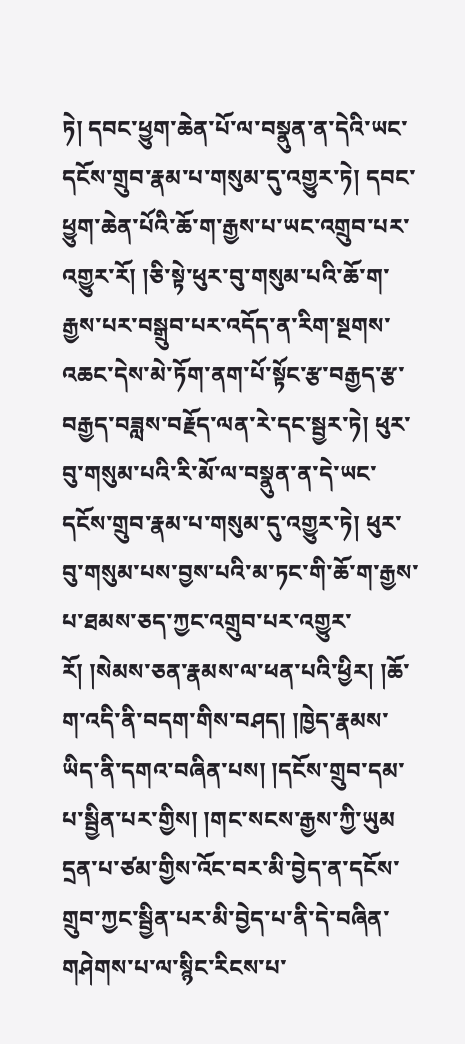ཏེ། དབང་ཕྱུག་ཆེན་པོ་ལ་བསྣུན་ན་དེའི་ཡང་དངོས་གྲུབ་རྣམ་པ་གསུམ་དུ་འགྱུར་ཏེ། དབང་ཕྱུག་ཆེན་པོའི་ཆོ་ག་རྒྱས་པ་ཡང་འགྲུབ་པར་འགྱུར་རོ། །ཅི་སྟེ་ཕུར་བུ་གསུམ་པའི་ཆོ་ག་རྒྱས་པར་བསྒྲུབ་པར་འདོད་ན་རིག་སྔགས་འཆང་དེས་མེ་ཏོག་ནག་པོ་སྟོང་རྩ་བརྒྱད་རྩ་བརྒྱད་བཟླས་བརྗོད་ལན་རེ་དང་སྦྱར་ཏེ། ཕུར་བུ་གསུམ་པའི་རི་མོ་ལ་བསྣུན་ན་དེ་ཡང་དངོས་གྲུབ་རྣམ་པ་གསུམ་དུ་འགྱུར་ཏེ། ཕུར་བུ་གསུམ་པས་བྱས་པའི་མ་ཏང་གི་ཆོ་ག་རྒྱས་པ་ཐམས་ཅད་ཀྱང་འགྲུབ་པར་འགྱུར་རོ། །སེམས་ཅན་རྣམས་ལ་ཕན་པའི་ཕྱིར། །ཆོ་ག་འདི་ནི་བདག་གིས་བཤད། །ཁྱེད་རྣམས་ཡིད་ནི་དགའ་བཞིན་པས། །དངོས་གྲུབ་དམ་པ་སྦྱིན་པར་གྱིས། །གང་སངས་རྒྱས་ཀྱི་ཡུམ
དྲན་པ་ཙམ་གྱིས་འོང་བར་མི་བྱེད་ན་དངོས་གྲུབ་ཀྱང་སྦྱིན་པར་མི་བྱེད་པ་ནི་དེ་བཞིན་གཤེགས་པ་ལ་སྙིང་རིངས་པ་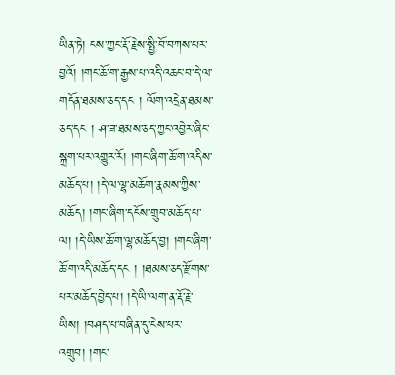ཡིན་ཏེ། ངས་ཀྱང་རྡོ་རྗེས་སྤྱི་བོ་བཀས་པར་བྱའོ། །གང་ཆོ་ག་རྒྱས་པ་འདི་འཆང་བ་དེ་ལ་གདོན་ཐམས་ཅད་དང ། ལོག་འདྲེན་ཐམས་ཅད་དང ། ཤ་ཟ་ཐམས་ཅད་ཀྱང་འབྱེར་ཞིང་སྐྲག་པར་འགྱུར་རོ། །གང་ཞིག་ཆོ་ག་འདིས་མཆོད་པ། །དེ་ལ་ལྷ་མཆོག་རྣམས་ཀྱིས་མཆོད། །གང་ཞིག་དངོས་གྲུབ་མཆོད་པ་ལ། །དེ་ཡིས་ཆོ་ག་ལྷ་མཆོད་བྱ། །གང་ཞིག་ཆོ་ག་འདི་མཆོད་དང ། །ཐམས་ཅད་རྫོགས་པར་མཆོད་བྱེད་པ། །དེ་ཡི་ལག་ན་རྡོ་རྗེ་ཡིས། །བཤད་པ་བཞིན་དུ་ངེས་པར་འགྲུབ། །གང་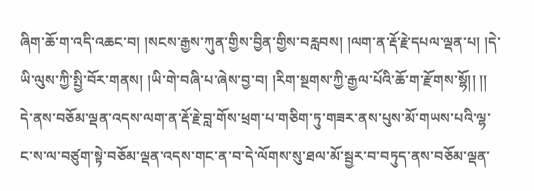ཞིག་ཆོ་ག་འདི་འཆང་བ། །སངས་རྒྱས་ཀུན་གྱིས་བྱིན་གྱིས་བརླབས། །ལག་ན་རྡོ་རྗེ་དཔལ་ལྡན་པ། །དེ་ཡི་ལུས་ཀྱི་སྤྱི་བོར་གནས། །ཡི་གེ་བཞི་པ་ཞེས་བྱ་བ། །རིག་སྔགས་ཀྱི་རྒྱལ་པོའི་ཆོ་ག་རྫོགས་སྷོ།། །། དེ་ནས་བཅོམ་ལྡན་འདས་ལག་ན་རྡོ་རྗེ་བླ་གོས་ཕྲག་པ་གཅིག་ཏུ་གཟར་ནས་པུས་མོ་གཡས་པའི་ལྷ་ང་ས་ལ་བཙུག་སྟེ་བཅོམ་ལྡན་འདས་གང་ན་བ་དེ་ལོགས་སུ་ཐལ་མོ་སྦྱར་བ་བཏུད་ནས་བཅོམ་ལྡན་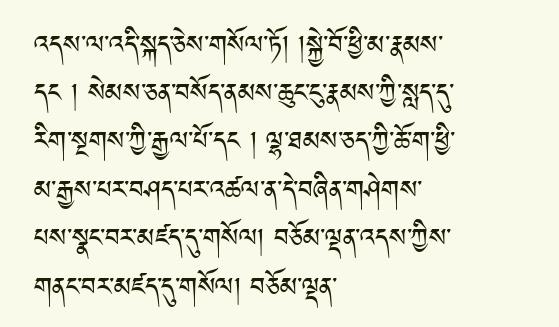འདས་ལ་འདི་སྐད་ཅེས་གསོལ་ཏོ། །སྐྱེ་བོ་ཕྱི་མ་རྣམས་དང ། སེམས་ཅན་བསོད་ནམས་ཆུང་ངུ་རྣམས་ཀྱི་སླད་དུ་རིག་སྔགས་ཀྱི་རྒྱལ་པོ་དང ། ལྷ་ཐམས་ཅད་ཀྱི་ཆོ་ག་ཕྱི་མ་རྒྱས་པར་བཤད་པར་འཚལ་ན་དེ་བཞིན་གཤེགས་པས་སྣང་བར་མཛད་དུ་གསོལ། བཅོམ་ལྡན་འདས་ཀྱིས་གནང་བར་མཛད་དུ་གསོལ། བཅོམ་ལྡན་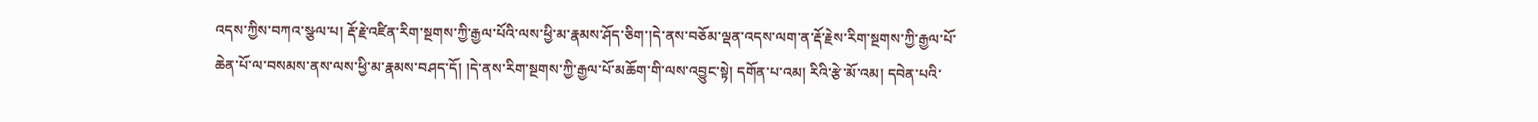འདས་ཀྱིས་བཀའ་སྩལ་པ། རྡོ་རྗེ་འཛིན་རིག་སྔགས་ཀྱི་རྒྱལ་པོའི་ལས་ཕྱི་མ་རྣམས་ཤོད་ཅིག་།དེ་ནས་བཅོམ་ལྡན་འདས་ལག་ན་རྡོ་རྗེས་རིག་སྔགས་ཀྱི་རྒྱལ་པོ་ཆེན་པོ་ལ་བསམས་ནས་ལས་ཕྱི་མ་རྣམས་བཤད་དོ། །དེ་ནས་རིག་སྔགས་ཀྱི་རྒྱལ་པོ་མཆོག་གི་ལས་འབྱུང་སྟེ། དགོན་པ་འམ། རིའི་རྩེ་མོ་འམ། དབེན་པའི་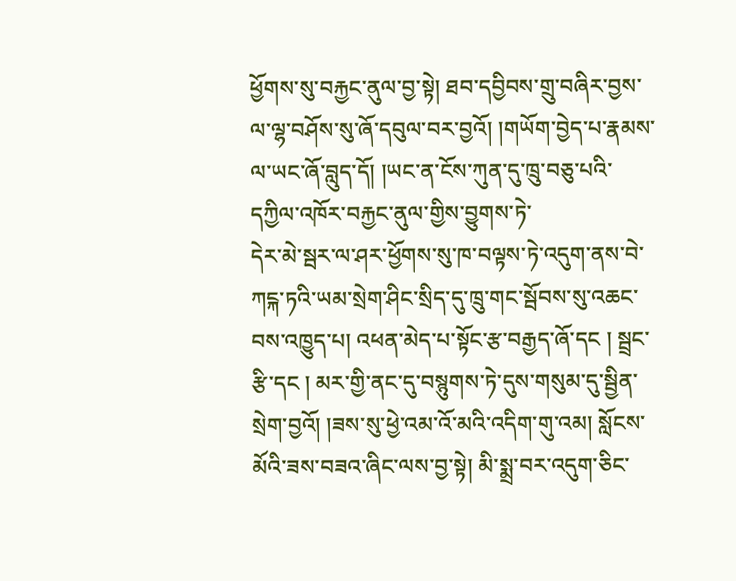ཕྱོགས་སུ་བརྐྱང་ནུལ་བྱ་སྟེ། ཐབ་དབྱིབས་གྲུ་བཞིར་བྱས་ལ་ལྷ་བཤོས་སུ་ཞོ་དབུལ་བར་བྱའོ། །གཡོག་བྱེད་པ་རྣམས་ལ་ཡང་ཞོ་བླུད་དོ། །ཡང་ན་ངོས་ཀུན་དུ་ཁྲུ་བཅུ་པའི་དཀྱིལ་འཁོར་བརྐྱང་ནུལ་གྱིས་བྱུགས་ཏེ་
དེར་མེ་སྦར་ལ་ཤར་ཕྱོགས་སུ་ཁ་བལྟས་ཏེ་འདུག་ནས་བེ་ཀངྐ་ཏའི་ཡམ་སྲེག་ཤིང་སྲིད་དུ་ཁྲུ་གང་སྦོབས་སུ་འཆང་བས་འཁྱུད་པ། འཕན་མེད་པ་སྟོང་རྩ་བརྒྱད་ཞོ་དང ། སྦྲང་རྩི་དང ། མར་གྱི་ནང་དུ་བསྙུགས་ཏེ་དུས་གསུམ་དུ་སྦྱིན་སྲེག་བྱའོ། །ཟས་སུ་ཕྱེ་འམ་འོ་མའི་འདིག་གུ་འམ། སློངས་མོའི་ཟས་བཟའ་ཞིང་ལས་བྱ་སྟེ། མི་སྨྲ་བར་འདུག་ཅིང་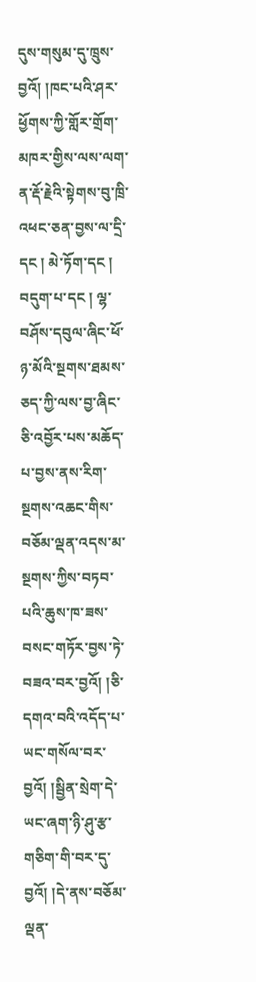དུས་གསུམ་དུ་ཁྲུས་བྱའོ། །ཁང་པའི་ཤར་ཕྱོགས་ཀྱི་གློར་གྲོག་མཁར་གྱིས་ལས་ལག་ན་རྡོ་རྗེའི་སྟེགས་བུ་ཁྲི་འཕང་ཅན་བྱས་ལ་དྲི་དང ། མེ་ཏོག་དང ། བདུག་པ་དང ། ལྷ་བཤོས་དབུལ་ཞིང་ཕོ་ཉ་མོའི་སྔགས་ཐམས་ཅད་ཀྱི་ལས་བྱ་ཞིང་ཅི་འབྱོར་པས་མཆོད་པ་བྱས་ནས་རིག་སྔགས་འཆང་གིས་བཅོམ་ལྡན་འདས་མ་སྔགས་ཀྱིས་བཏབ་པའི་ཆུས་ཁ་ཟས་བསང་གཏོར་བྱས་ཏེ་བཟའ་བར་བྱའོ། །ཅི་དགའ་བའི་འདོད་པ་ཡང་གསོལ་བར་བྱའོ། །སྦྱིན་སྲེག་དེ་ཡང་ཞག་ཉི་ཤུ་རྩ་གཅིག་གི་བར་དུ་བྱའོ། །དེ་ནས་བཅོམ་ལྡན་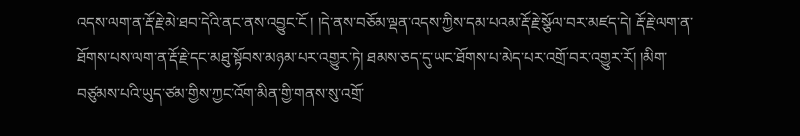འདས་ལག་ན་རྡོ་རྗེ་མེ་ཐབ་དེའི་ནང་ནས་འབྱུང་ངོ ། །དེ་ནས་བཅོམ་ལྡན་འདས་ཀྱིས་དམ་པའམ་རྡོ་རྗེ་སྩོལ་བར་མཛད་དེ། རྡོ་རྗེ་ལག་ན་ཐོགས་པས་ལག་ན་རྡོ་རྗེ་དང་མཐུ་སྟོབས་མཉམ་པར་འགྱུར་ཏེ། ཐམས་ཅད་དུ་ཡང་ཐོགས་པ་མེད་པར་འགྲོ་བར་འགྱུར་རོ། །མིག་བཙུམས་པའི་ཡུད་ཙམ་གྱིས་ཀྱང་འོག་མིན་གྱི་གནས་སུ་འགྲོ་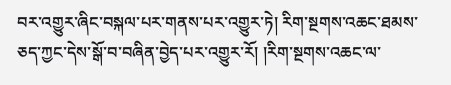བར་འགྱུར་ཞིང་བསྐལ་པར་གནས་པར་འགྱུར་ཏེ། རིག་སྔགས་འཆང་ཐམས་ཅད་ཀྱང་དེས་སྒོ་བ་བཞིན་བྱེད་པར་འགྱུར་རོ། །རིག་སྔགས་འཆང་ལ་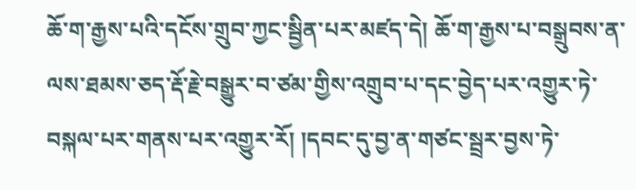ཆོ་ག་རྒྱས་པའི་དངོས་གྲུབ་ཀྱང་སྦྱིན་པར་མཛད་དེ། ཆོ་ག་རྒྱས་པ་བསྒྲུབས་ན་ལས་ཐམས་ཅད་རྡོ་རྗེ་བསྒྱུར་བ་ཙམ་གྱིས་འགྲུབ་པ་དང་བྱེད་པར་འགྱུར་ཏེ་བསྐལ་པར་གནས་པར་འགྱུར་རོ། །དབང་དུ་བྱ་ན་གཙང་སྦྲར་བྱས་ཏེ་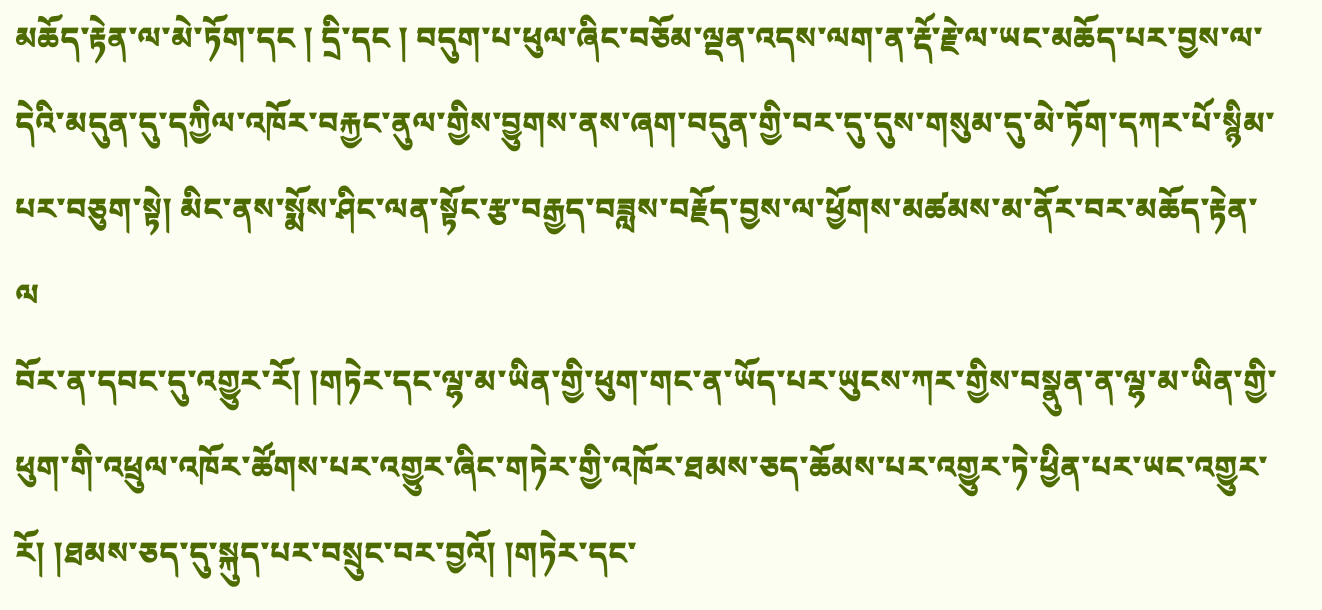མཆོད་རྟེན་ལ་མེ་ཏོག་དང ། དྲི་དང ། བདུག་པ་ཕུལ་ཞིང་བཅོམ་ལྡན་འདས་ལག་ན་རྡོ་རྗེ་ལ་ཡང་མཆོད་པར་བྱས་ལ་དེའི་མདུན་དུ་དཀྱིལ་འཁོར་བརྐྱང་ནུལ་གྱིས་བྱུགས་ནས་ཞག་བདུན་གྱི་བར་དུ་དུས་གསུམ་དུ་མེ་ཏོག་དཀར་པོ་སྙིམ་པར་བཅུག་སྟེ། མིང་ནས་སྨོས་ཤིང་ལན་སྟོང་རྩ་བརྒྱད་བཟླས་བརྗོད་བྱས་ལ་ཕྱོགས་མཚམས་མ་ནོར་བར་མཆོད་རྟེན་ལ
བོར་ན་དབང་དུ་འགྱུར་རོ། །གཏེར་དང་ལྷ་མ་ཡིན་གྱི་ཕུག་གང་ན་ཡོད་པར་ཡུངས་ཀར་གྱིས་བསྣུན་ན་ལྷ་མ་ཡིན་གྱི་ཕུག་གི་འཕྲུལ་འཁོར་ཚོགས་པར་འགྱུར་ཞིང་གཏེར་གྱི་འཁོར་ཐམས་ཅད་ཆོམས་པར་འགྱུར་ཏེ་ཕྱིན་པར་ཡང་འགྱུར་རོ། །ཐམས་ཅད་དུ་སྐུད་པར་བསྲུང་བར་བྱའོ། །གཏེར་དང་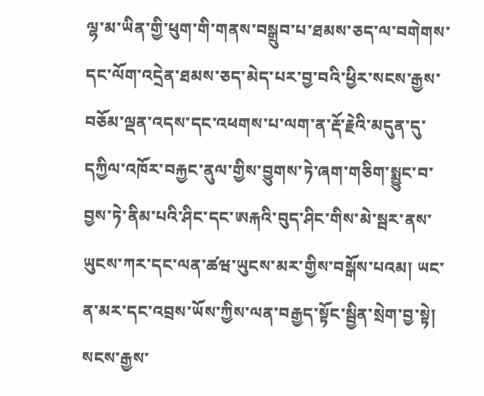ལྷ་མ་ཡིན་གྱི་ཕུག་གི་གནས་བསྒྲུབ་པ་ཐམས་ཅད་ལ་བགེགས་དང་ལོག་འདྲེན་ཐམས་ཅད་མེད་པར་བྱ་བའི་ཕྱིར་སངས་རྒྱས་བཅོམ་ལྡན་འདས་དང་འཕགས་པ་ལག་ན་རྡོ་རྗེའི་མདུན་དུ་དཀྱིལ་འཁོར་བརྐྱང་ནུལ་གྱིས་བྱུགས་ཏེ་ཞག་གཅིག་སྨྱུང་བ་བྱས་ཏེ་ནིམ་པའི་ཤིང་དང་ཨརྐའི་བུད་ཤིང་གིས་མེ་སྦར་ནས་ཡུངས་ཀར་དང་ལན་ཚཝ་ཡུངས་མར་གྱིས་བསྒོས་པའམ། ཡང་ན་མར་དང་འབྲས་ཡོས་ཀྱིས་ལན་བརྒྱད་སྟོང་སྦྱིན་སྲེག་བྱ་སྟེ། སངས་རྒྱས་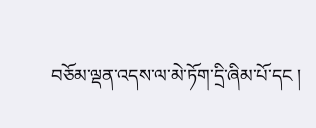བཅོམ་ལྡན་འདས་ལ་མེ་ཏོག་དྲི་ཞིམ་པོ་དང །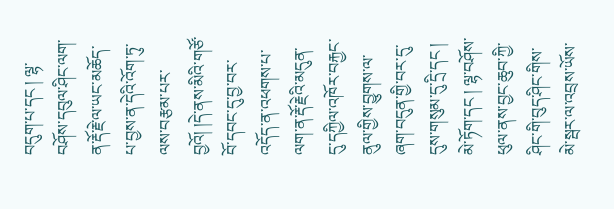བདུག་པ་དང ། ལྷ་བཤོས་དབུལ་ཤིང་ལག་ན་རྡོ་རྗེ་ལ་ཡང་མཆོད་པ་བྱས་ན་དེའི་འོག་ཏུ་ལས་བརྩམ་པར་བྱའོ། །དེ་ནས་མིའི་གཙོ་བོ་དབང་དུ་བྱ་བར་འདོད་ན་འཕགས་པ་ལག་ན་རྡོ་རྗེའི་མདུན་དུ་དཀྱིལ་འཁོར་བརྐྱང་ནུལ་གྱིས་བྱུགས་ལ་ཞག་བདུན་གྱི་བར་དུ་དུས་གསུམ་དུ་དྲི་དང ། མེ་ཏོག་དང ། ལྷ་བཤོས་ཕུལ་ནས་བྱང་ཆུབ་ཀྱི་ཤིང་གི་བུད་ཤིང་གིས་མེ་སྦར་ལ་འབྲས་ཡོས་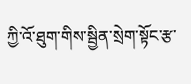ཀྱི་འོ་ཐུག་གིས་སྦྱིན་སྲེག་སྟོང་རྩ་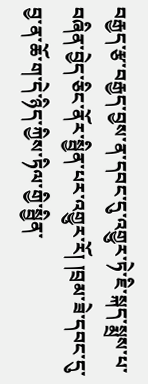བརྒྱད་རྩ་བརྒྱད་བྱས་ན་དབང་དུ་འགྱུར་ཏེ་ཇི་སྐད་སྨྲས་པ་བཞིན་བྱེད་ཅིང་ནོར་སྦྱིན་པར་འགྱུར་རོ། །བྲམ་ཟེ་དབང་དུ་བྱ་ན་ཆོ་ག་དེ་ཉིད་ཀྱིས་ཏིལ་གྱི་སྦྱིན་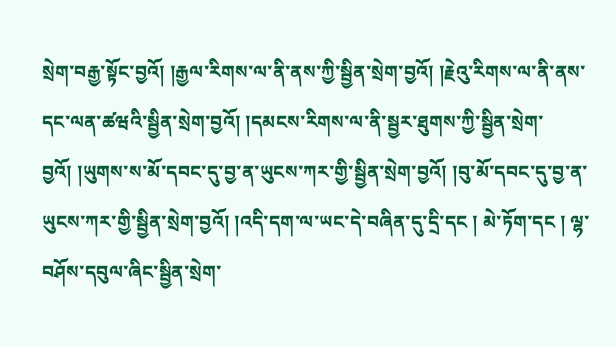སྲེག་བརྒྱ་སྟོང་བྱའོ། །རྒྱལ་རིགས་ལ་ནི་ནས་ཀྱི་སྦྱིན་སྲེག་བྱའོ། །རྗེའུ་རིགས་ལ་ནི་ནས་དང་ལན་ཚཝའི་སྦྱིན་སྲེག་བྱའོ། །དམངས་རིགས་ལ་ནི་སྦྱར་ཐུགས་ཀྱི་སྦྱིན་སྲེག་བྱའོ། །ཡུགས་ས་མོ་དབང་དུ་བྱ་ན་ཡུངས་ཀར་གྱི་སྦྱིན་སྲེག་བྱའོ། །བུ་མོ་དབང་དུ་བྱ་ན་ཡུངས་ཀར་གྱི་སྦྱིན་སྲེག་བྱའོ། །འདི་དག་ལ་ཡང་དེ་བཞིན་དུ་དྲི་དང ། མེ་ཏོག་དང ། ལྷ་བཤོས་དབུལ་ཞིང་སྦྱིན་སྲེག་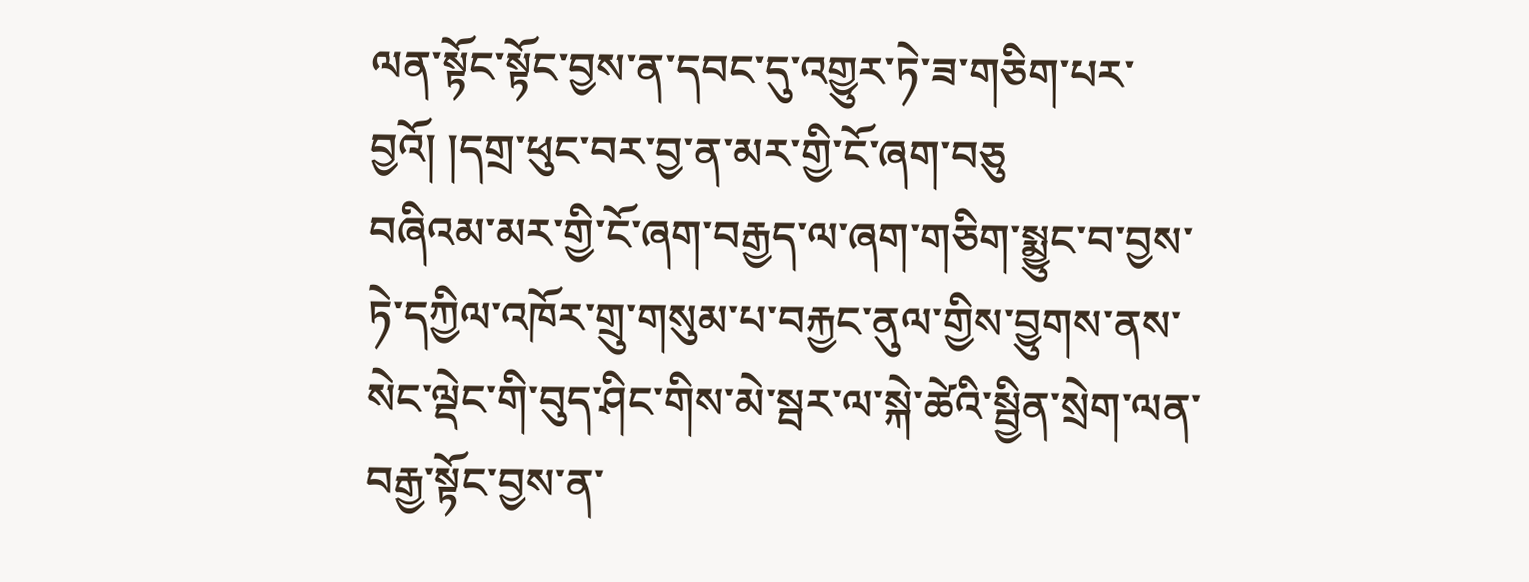ལན་སྟོང་སྟོང་བྱས་ན་དབང་དུ་འགྱུར་ཏེ་ཟ་གཅིག་པར་བྱའོ། །དགྲ་ཕུང་བར་བྱ་ན་མར་གྱི་ངོ་ཞག་བཅུ
བཞིའམ་མར་གྱི་ངོ་ཞག་བརྒྱད་ལ་ཞག་གཅིག་སྨྱུང་བ་བྱས་ཏེ་དཀྱིལ་འཁོར་གྲུ་གསུམ་པ་བརྐྱང་ནུལ་གྱིས་བྱུགས་ནས་སེང་ལྡེང་གི་བུད་ཤིང་གིས་མེ་སྦར་ལ་སྐེ་ཚེའི་སྦྱིན་སྲེག་ལན་བརྒྱ་སྟོང་བྱས་ན་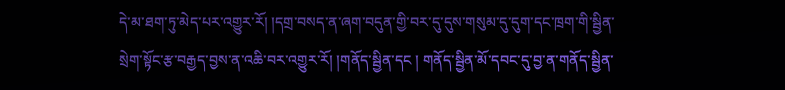དེ་མ་ཐག་ཏུ་མེད་པར་འགྱུར་རོ། །དགྲ་བསད་ན་ཞག་བདུན་གྱི་བར་དུ་དུས་གསུམ་དུ་དུག་དང་ཁྲག་གི་སྦྱིན་སྲེག་སྟོང་རྩ་བརྒྱད་བྱས་ན་འཆི་བར་འགྱུར་རོ། །གནོད་སྦྱིན་དང ། གནོད་སྦྱིན་མོ་དབང་དུ་བྱ་ན་གནོད་སྦྱིན་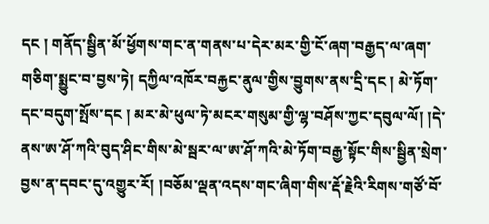དང ། གནོད་སྦྱིན་མོ་ཕྱོགས་གང་ན་གནས་པ་དེར་མར་གྱི་ངོ་ཞག་བརྒྱད་ལ་ཞག་གཅིག་སྨྱུང་བ་བྱས་ཏེ། དཀྱིལ་འཁོར་བརྐྱང་ནུལ་གྱིས་བྱུགས་ནས་དྲི་དང ། མེ་ཏོག་དང་བདུག་སྤོས་དང ། མར་མེ་ཕུལ་ཏེ་མངར་གསུམ་གྱི་ལྷ་བཤོས་ཀྱང་དབུལ་ལོ། །དེ་ནས་ཨ་ཤོ་ཀའི་བུད་ཤིང་གིས་མེ་སྦར་ལ་ཨ་ཤོ་ཀའི་མེ་ཏོག་བརྒྱ་སྟོང་གིས་སྦྱིན་སྲེག་བྱས་ན་དབང་དུ་འགྱུར་རོ། །བཅོམ་ལྡན་འདས་གང་ཞིག་གིས་རྡོ་རྗེའི་རིགས་གཙོ་བོ་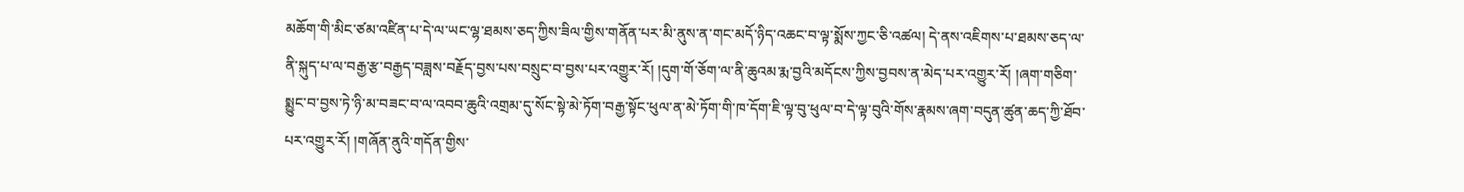མཆོག་གི་མིང་ཙམ་འཛིན་པ་དེ་ལ་ཡང་ལྷ་ཐམས་ཅད་ཀྱིས་ཟིལ་གྱིས་གནོན་པར་མི་ནུས་ན་གང་མདོ་ཉིད་འཆང་བ་ལྟ་སྨོས་ཀྱང་ཅི་འཚལ། དེ་ནས་འཇིགས་པ་ཐམས་ཅད་ལ་ནི་སྐུད་པ་ལ་བརྒྱ་རྩ་བརྒྱད་བཟླས་བརྗོད་བྱས་པས་བསྲུང་བ་བྱས་པར་འགྱུར་རོ། །དུག་གོ་ཅོག་ལ་ནི་ཆུའམ་རྨ་བྱའི་མདོངས་ཀྱིས་བྱབས་ན་མེད་པར་འགྱུར་རོ། །ཞག་གཅིག་སྨྱུང་བ་བྱས་ཏེ་ཉི་མ་བཟང་བ་ལ་འབབ་ཆུའི་འགྲམ་དུ་སོང་སྟེ་མེ་ཏོག་བརྒྱ་སྟོང་ཕུལ་ན་མེ་ཏོག་གི་ཁ་དོག་ཇི་ལྟ་བུ་ཕུལ་བ་དེ་ལྟ་བུའི་གོས་རྣམས་ཞག་བདུན་ཚུན་ཆད་ཀྱི་ཐོབ་པར་འགྱུར་རོ། །གཞོན་ནུའི་གདོན་གྱིས་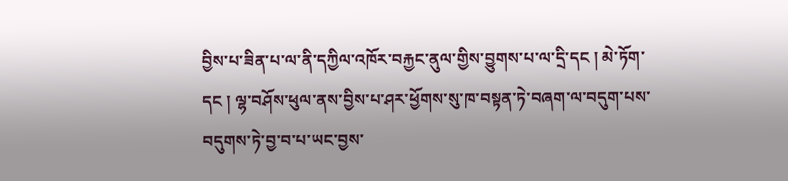བྱིས་པ་ཟིན་པ་ལ་ནི་དཀྱིལ་འཁོར་བརྐྱང་ནུལ་གྱིས་བྱུགས་པ་ལ་དྲི་དང ། མེ་ཏོག་དང ། ལྷ་བཤོས་ཕུལ་ནས་བྱིས་པ་ཤར་ཕྱོགས་སུ་ཁ་བསྟན་ཏེ་བཞག་ལ་བདུག་པས་བདུགས་ཏེ་བྱ་བ་པ་ཡང་བྱས་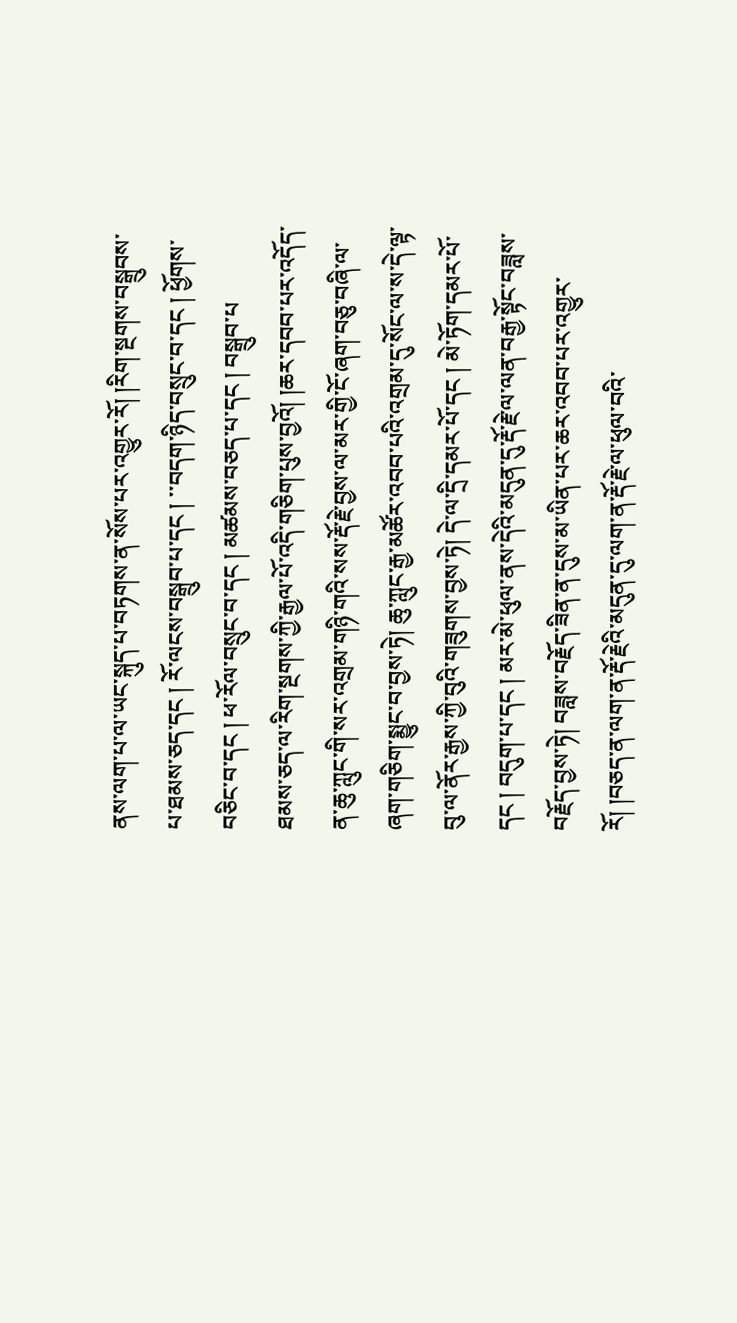ནས་ལག་པ་ལ་ཡང་སྐུད་པ་བཏགས་ན་སོས་པར་འགྱུར་རོ། །རིག་སྔགས་བསྒྲུབས་པ་ཐམས་ཅད་དང ། རོ་ལངས་བསྒྲུབ་པ་དང ། ་་བདག་ཉིད་བསྲུང་བ་དང ། ཕྱོགས་བཅིང་བ་དང ། ཕ་རོལ་བསྲུང་བ་དང ། མཚམས་བཅད་པ་དང ། བསྒྲུབ་པ
ཐམས་ཅད་ལ་རིག་སྔགས་ཀྱི་རྒྱལ་པོ་འདི་གཅིག་པུས་བྱའོ། །ཆར་དབབ་པར་འདོད་ན་ཆུ་ཀླུང་གི་སར་འགྲམ་གཉི་གའི་སས་རྡོ་རྗེ་བྱས་ལ་མར་གྱི་ངོ་ཞག་བཅུ་བཞི་ལ་ཞག་གཅིག་སྨྱུང་བ་བྱས་ཏེ། ཆུ་ཀླུང་རྒྱ་མཚོར་འབབ་པའི་འགྲམ་དུ་སོང་ལ་ས་དེ་ལྟ་བུ་ལ་ནོར་རྒྱས་ཀྱི་བུའི་གཟུགས་བྱས་ཏེ། དེ་ལ་དྲི་དམར་པོ་དང ། མེ་ཏོག་དམར་པོ་དང ། བདུག་པ་དང ། མར་མེ་ཕུལ་ནས་དེའི་མདུན་དུ་རྡོ་རྗེ་ལ་ལན་བརྒྱ་སྟོང་བཟླས་བརྗོད་བྱས་ཏེ། བཟླས་བརྗོད་ཟིན་ན་དུས་མ་ཡིན་པར་ཆར་འབབ་པར་འགྱུར་རོ། །བཅད་ན་ལག་ན་རྡོ་རྗེའི་མདུན་དུ་ལག་ན་རྡོ་རྗེ་ལ་ཕུལ་བའི་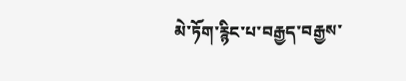མེ་ཏོག་རྙིང་པ་བརྒྱད་བརྒྱས་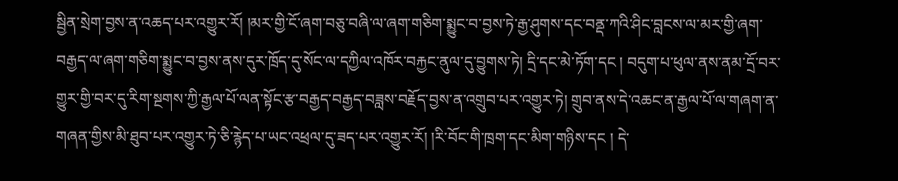སྦྱིན་སྲེག་བྱས་ན་འཆད་པར་འགྱུར་རོ། །མར་གྱི་ངོ་ཞག་བཅུ་བཞི་ལ་ཞག་གཅིག་སྨྱུང་བ་བྱས་ཏེ་རྒྱ་ཤུགས་དང་བནྡ་ཀའི་ཤིང་བླངས་ལ་མར་གྱི་ཞག་བརྒྱད་ལ་ཞག་གཅིག་སྨྱུང་བ་བྱས་ནས་དུར་ཁྲོད་དུ་སོང་ལ་དཀྱིལ་འཁོར་བརྐྱང་ནུལ་དུ་བྱུགས་ཏེ། དྲི་དང་མེ་ཏོག་དང ། བདུག་པ་ཕུལ་ནས་ནམ་དྲོ་བར་གྱུར་གྱི་བར་དུ་རིག་སྔགས་ཀྱི་རྒྱལ་པོ་ལན་སྟོང་རྩ་བརྒྱད་བརྒྱད་བཟླས་བརྗོད་བྱས་ན་འགྲུབ་པར་འགྱུར་ཏེ། གྲུབ་ནས་དེ་འཆང་ན་རྒྱལ་པོ་ལ་གཞག་ན་གཞན་གྱིས་མི་ཐུབ་པར་འགྱུར་ཏེ་ཅི་རྙེད་པ་ཡང་འཕྲལ་དུ་ཟད་པར་འགྱུར་རོ། །རི་བོང་གི་ཁྲག་དང་མིག་གཉིས་དང ། དེ་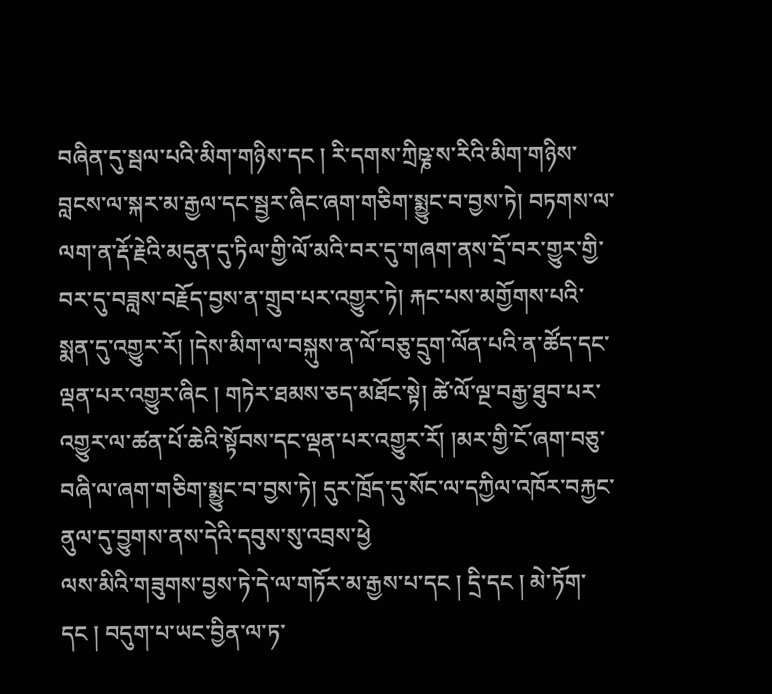བཞིན་དུ་སྦལ་པའི་མིག་གཉིས་དང ། རི་དགས་ཀྲིཥྞ་ས་རིའི་མིག་གཉིས་བླངས་ལ་སྐར་མ་རྒྱལ་དང་སྦྱར་ཞིང་ཞག་གཅིག་སྨྱུང་བ་བྱས་ཏེ། བཏགས་ལ་ལག་ན་རྡོ་རྗེའི་མདུན་དུ་ཏིལ་གྱི་ལོ་མའི་བར་དུ་གཞག་ནས་དྲོ་བར་གྱུར་གྱི་བར་དུ་བཟླས་བརྗོད་བྱས་ན་གྲུབ་པར་འགྱུར་ཏེ། རྐང་པས་མགྱོགས་པའི་སྨན་དུ་འགྱུར་རོ། །དེས་མིག་ལ་བསྐུས་ན་ལོ་བཅུ་དྲུག་ལོན་པའི་ན་ཚོད་དང་ལྡན་པར་འགྱུར་ཞིང ། གཏེར་ཐམས་ཅད་མཐོང་སྟེ། ཚེ་ལོ་ལྔ་བརྒྱ་ཐུབ་པར་འགྱུར་ལ་ཚན་པོ་ཆེའི་སྟོབས་དང་ལྡན་པར་འགྱུར་རོ། །མར་གྱི་ངོ་ཞག་བཅུ་བཞི་ལ་ཞག་གཅིག་སྨྱུང་བ་བྱས་ཏེ། དུར་ཁྲོད་དུ་སོང་ལ་དཀྱིལ་འཁོར་བརྐྱང་ནུལ་དུ་བྱུགས་ནས་དེའི་དབུས་སུ་འབྲས་ཕྱེ
ལས་མིའི་གཟུགས་བྱས་ཏེ་དེ་ལ་གཏོར་མ་རྒྱས་པ་དང ། དྲི་དང ། མེ་ཏོག་དང ། བདུག་པ་ཡང་བྱིན་ལ་ཏ་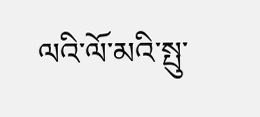ལའི་ལོ་མའི་སྤུ་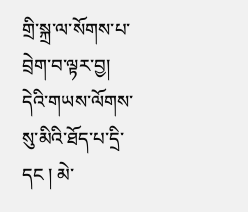གྲི་སྐྲ་ལ་སོགས་པ་བྲེག་བ་ལྟར་བྱ། དེའི་གཡས་ལོགས་སུ་མིའི་ཐོད་པ་དྲི་དང ། མེ་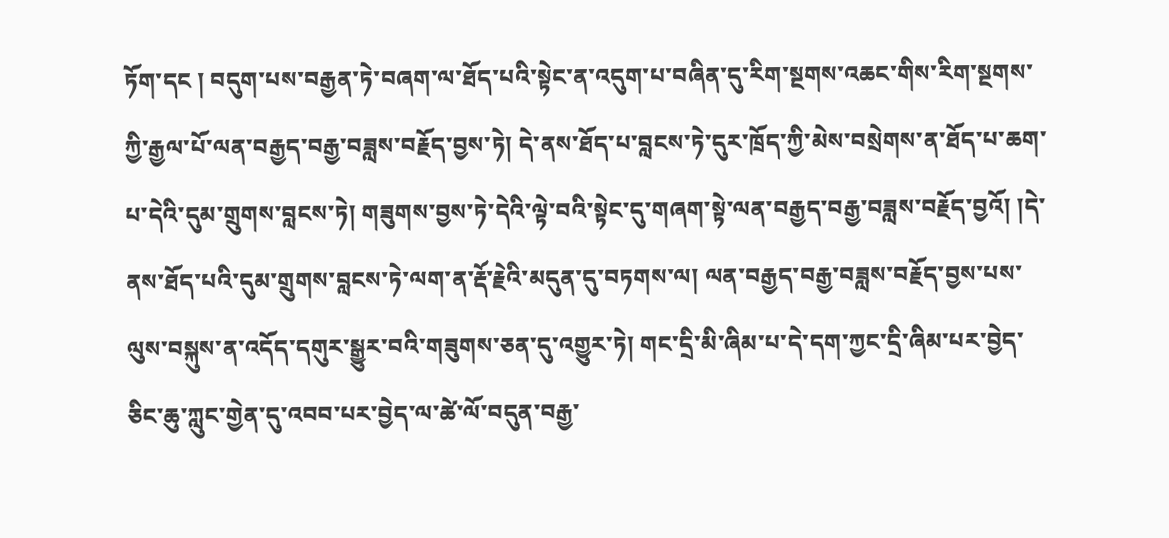ཏོག་དང ། བདུག་པས་བརྒྱན་ཏེ་བཞག་ལ་ཐོད་པའི་སྟེང་ན་འདུག་པ་བཞིན་དུ་རིག་སྔགས་འཆང་གིས་རིག་སྔགས་ཀྱི་རྒྱལ་པོ་ལན་བརྒྱད་བརྒྱ་བཟླས་བརྗོད་བྱས་ཏེ། དེ་ནས་ཐོད་པ་བླངས་ཏེ་དུར་ཁྲོད་ཀྱི་མེས་བསྲེགས་ན་ཐོད་པ་ཆག་པ་དེའི་དུམ་གྲུགས་བླངས་ཏེ། གཟུགས་བྱས་ཏེ་དེའི་ལྟེ་བའི་སྟེང་དུ་གཞག་སྟེ་ལན་བརྒྱད་བརྒྱ་བཟླས་བརྗོད་བྱའོ། །དེ་ནས་ཐོད་པའི་དུམ་གྲུགས་བླངས་ཏེ་ལག་ན་རྡོ་རྗེའི་མདུན་དུ་བཏགས་ལ། ལན་བརྒྱད་བརྒྱ་བཟླས་བརྗོད་བྱས་པས་ལུས་བསྐུས་ན་འདོད་དགུར་སྒྱུར་བའི་གཟུགས་ཅན་དུ་འགྱུར་ཏེ། གང་དྲི་མི་ཞིམ་པ་དེ་དག་ཀྱང་དྲི་ཞིམ་པར་བྱེད་ཅིང་ཆུ་ཀླུང་གྱེན་དུ་འབབ་པར་བྱེད་ལ་ཚེ་ལོ་བདུན་བརྒྱ་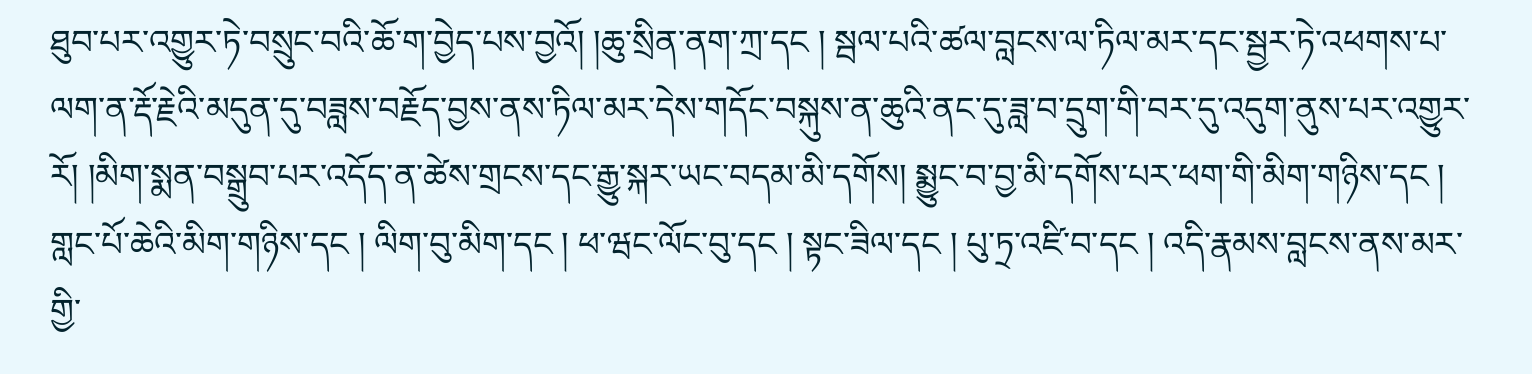ཐུབ་པར་འགྱུར་ཏེ་བསྲུང་བའི་ཆོ་ག་བྱེད་པས་བྱའོ། །ཆུ་སྲིན་ནག་ཀྲ་དང ། སྦལ་པའི་ཚལ་བླངས་ལ་ཏིལ་མར་དང་སྦྱར་ཏེ་འཕགས་པ་ལག་ན་རྡོ་རྗེའི་མདུན་དུ་བཟླས་བརྗོད་བྱས་ནས་ཏིལ་མར་དེས་གདོང་བསྐུས་ན་ཆུའི་ནང་དུ་ཟླ་བ་དྲུག་གི་བར་དུ་འདུག་ནུས་པར་འགྱུར་རོ། །མིག་སྨན་བསྒྲུབ་པར་འདོད་ན་ཚེས་གྲངས་དང་རྒྱུ་སྐར་ཡང་བདམ་མི་དགོས། སྨྱུང་བ་བྱ་མི་དགོས་པར་ཕག་གི་མིག་གཉིས་དང ། གླང་པོ་ཆེའི་མིག་གཉིས་དང ། ལིག་བུ་མིག་དང ། ཕ་ཝང་ལོང་བུ་དང ། སྟང་ཟིལ་དང ། པུ་ཏྲ་འཛི་བ་དང ། འདི་རྣམས་བླངས་ནས་མར་གྱི་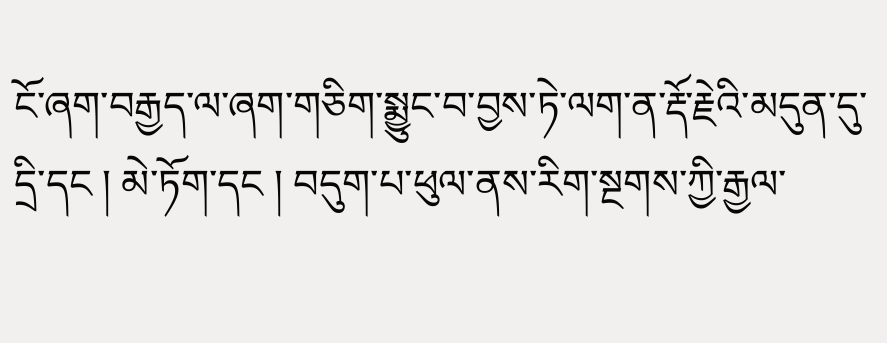ངོ་ཞག་བརྒྱད་ལ་ཞག་གཅིག་སྨྱུང་བ་བྱས་ཏེ་ལག་ན་རྡོ་རྗེའི་མདུན་དུ་དྲི་དང ། མེ་ཏོག་དང ། བདུག་པ་ཕུལ་ནས་རིག་སྔགས་ཀྱི་རྒྱལ་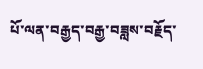པོ་ལན་བརྒྱད་བརྒྱ་བཟླས་བརྗོད་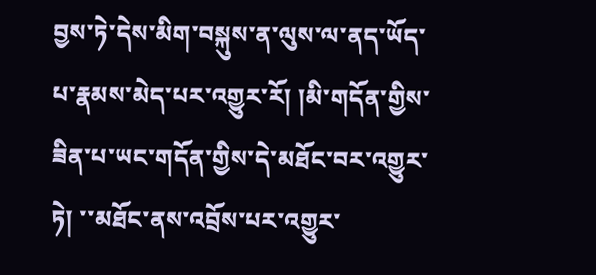བྱས་ཏེ་དེས་མིག་བསྐུས་ན་ལུས་ལ་ནད་ཡོད་པ་རྣམས་མེད་པར་འགྱུར་རོ། །མི་གདོན་གྱིས་ཟིན་པ་ཡང་གདོན་གྱིས་དེ་མཐོང་བར་འགྱུར་ཏེ། ་་མཐོང་ནས་འབྲོས་པར་འགྱུར་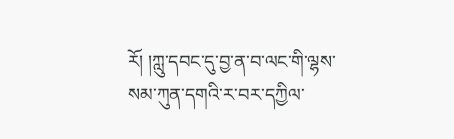རོ། །ཀླུ་དབང་དུ་བྱ་ན་བ་ལང་གི་ལྷས་སམ་ཀུན་དགའི་ར་བར་དཀྱིལ་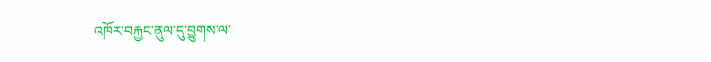འཁོར་བརྐྱང་ནུལ་དུ་བྱུགས་ལ་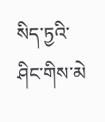སིད་ཏྱའི་ཤིང་གིས་མེ